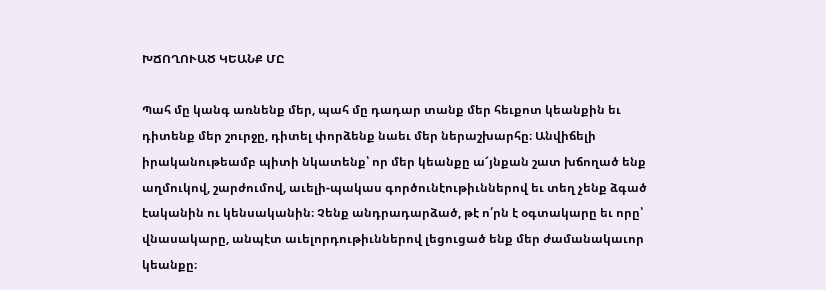ԽՃՈՂՈՒԱԾ ԿԵԱՆՔ ՄԸ

Պահ մը կանգ առնենք մեր, պահ մը դադար տանք մեր հեւքոտ կեանքին եւ դիտենք մեր շուրջը, դիտել փորձենք նաեւ մեր ներաշխարհը։ Անվիճելի իրականութեամբ պիտի նկատենք՝ որ մեր կեանքը ա՜յնքան շատ խճողած ենք աղմուկով, շարժումով, աւելի-պակաս գործունէութիւններով եւ տեղ չենք ձգած էականին ու կենսականին։ Չենք անդրադարձած, թէ ո՛րն է օգտակարը եւ որը՝ վնասակարը, անպէտ աւելորդութիւններով լեցուցած ենք մեր ժամանակաւոր կեանքը։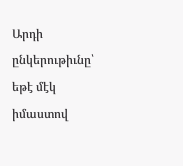Արդի ընկերութիւնը՝ եթէ մէկ իմաստով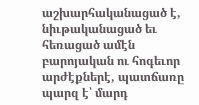աշխարհականացած է, նիւթականացած եւ հեռացած ամէն բարոյական ու հոգեւոր արժէքներէ, պատճառը պարզ է՝ մարդ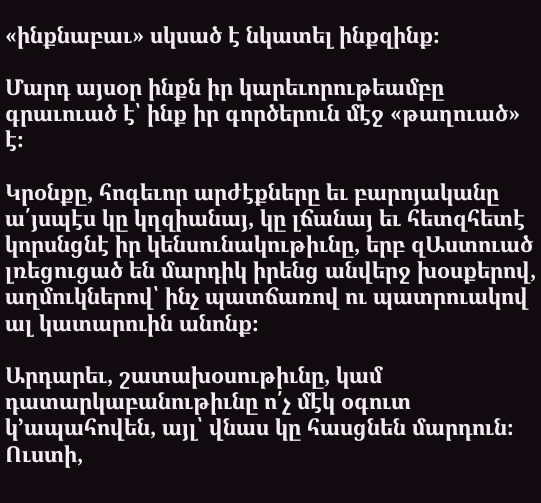«ինքնաբաւ» սկսած է նկատել ինքզինք։

Մարդ այսօր ինքն իր կարեւորութեամբը գրաւուած է՝ ինք իր գործերուն մէջ «թաղուած» է։

Կրօնքը, հոգեւոր արժէքները եւ բարոյականը ա՛յսպէս կը կղզիանայ, կը լճանայ եւ հետզհետէ կորսնցնէ իր կենսունակութիւնը, երբ զԱստուած լռեցուցած են մարդիկ իրենց անվերջ խօսքերով, աղմուկներով՝ ինչ պատճառով ու պատրուակով ալ կատարուին անոնք։

Արդարեւ, շատախօսութիւնը, կամ դատարկաբանութիւնը ո՛չ մէկ օգուտ կ՚ապահովեն, այլ՝ վնաս կը հասցնեն մարդուն։ Ուստի,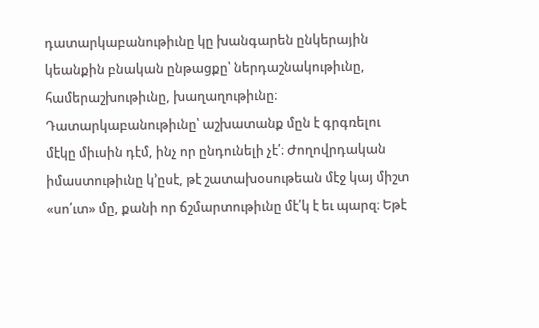դատարկաբանութիւնը կը խանգարեն ընկերային կեանքին բնական ընթացքը՝ ներդաշնակութիւնը, համերաշխութիւնը, խաղաղութիւնը։ Դատարկաբանութիւնը՝ աշխատանք մըն է գրգռելու մէկը միւսին դէմ, ինչ որ ընդունելի չէ՛։ Ժողովրդական իմաստութիւնը կ՚ըսէ, թէ շատախօսութեան մէջ կայ միշտ «սո՛ւտ» մը, քանի որ ճշմարտութիւնը մէ՛կ է եւ պարզ։ Եթէ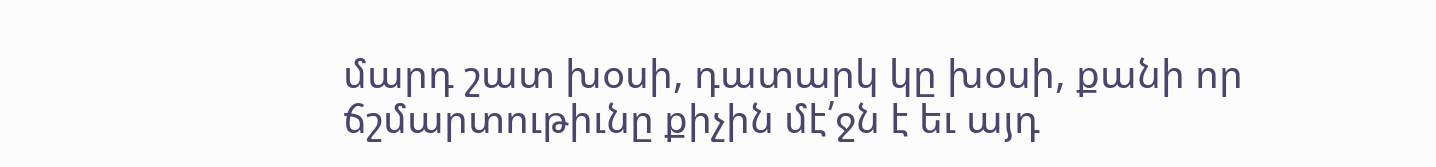մարդ շատ խօսի, դատարկ կը խօսի, քանի որ ճշմարտութիւնը քիչին մէ՛ջն է եւ այդ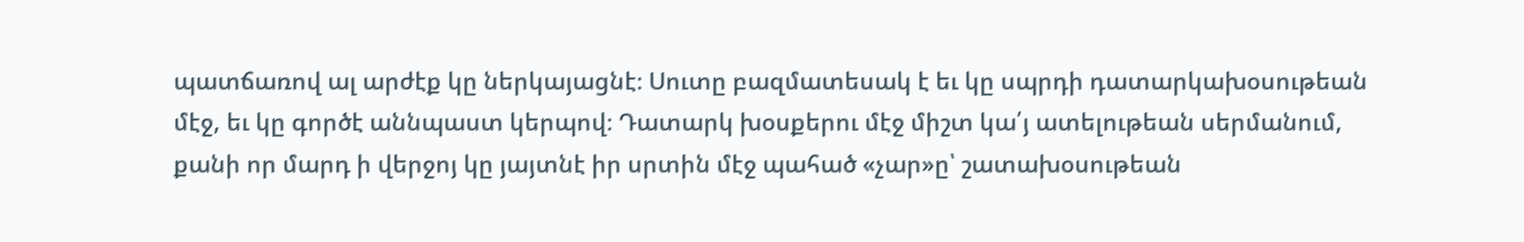պատճառով ալ արժէք կը ներկայացնէ։ Սուտը բազմատեսակ է եւ կը սպրդի դատարկախօսութեան մէջ, եւ կը գործէ աննպաստ կերպով։ Դատարկ խօսքերու մէջ միշտ կա՛յ ատելութեան սերմանում, քանի որ մարդ ի վերջոյ կը յայտնէ իր սրտին մէջ պահած «չար»ը՝ շատախօսութեան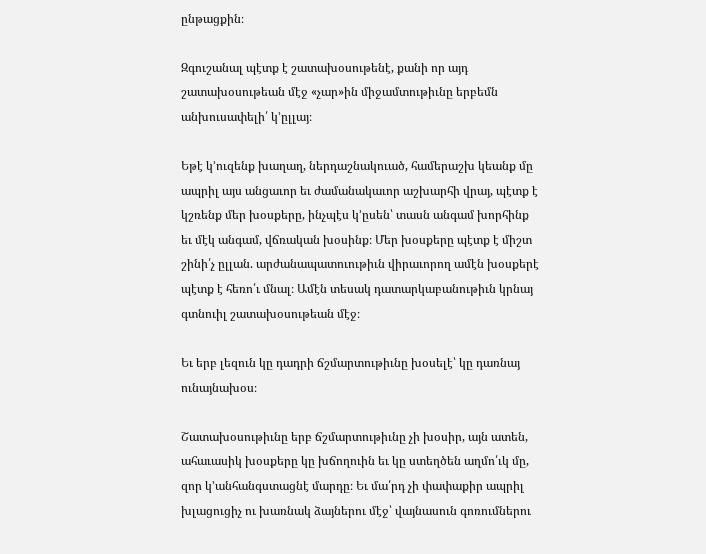ընթացքին։

Զգուշանալ պէտք է շատախօսութենէ, քանի որ այդ շատախօսութեան մէջ «չար»ին միջամտութիւնը երբեմն անխուսափելի՛ կ՚ըլլայ։

Եթէ կ՚ուզենք խաղաղ, ներդաշնակուած, համերաշխ կեանք մը ապրիլ այս անցաւոր եւ ժամանակաւոր աշխարհի վրայ, պէտք է կշռենք մեր խօսքերը, ինչպէս կ՚ըսեն՝ տասն անգամ խորհինք եւ մէկ անգամ, վճռական խօսինք։ Մեր խօսքերը պէտք է միշտ շինի՛չ ըլլան. արժանապատուութիւն վիրաւորող ամէն խօսքերէ պէտք է հեռո՛ւ մնալ։ Ամէն տեսակ դատարկաբանութիւն կրնայ գտնուիլ շատախօսութեան մէջ։

Եւ երբ լեզուն կը դադրի ճշմարտութիւնը խօսելէ՝ կը դառնայ ունայնախօս։

Շատախօսութիւնը երբ ճշմարտութիւնը չի խօսիր, այն ատեն, ահաւասիկ խօսքերը կը խճողուին եւ կը ստեղծեն աղմո՛ւկ մը, զոր կ՚անհանգստացնէ մարդը։ Եւ մա՛րդ չի փափաքիր ապրիլ խլացուցիչ ու խառնակ ձայներու մէջ՝ վայնասուն գոռումներու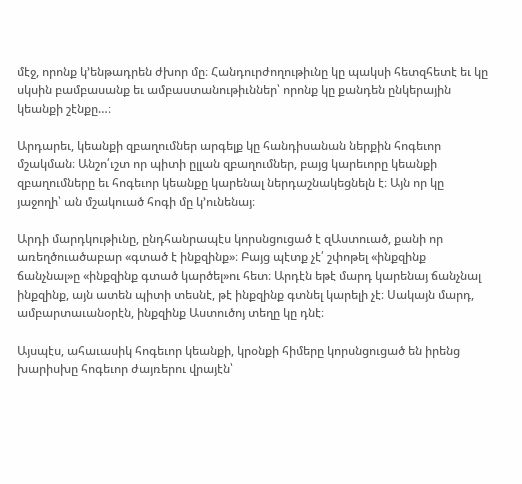մէջ, որոնք կ՚ենթադրեն ժխոր մը։ Հանդուրժողութիւնը կը պակսի հետզհետէ եւ կը սկսին բամբասանք եւ ամբաստանութիւններ՝ որոնք կը քանդեն ընկերային կեանքի շէնքը…։

Արդարեւ, կեանքի զբաղումներ արգելք կը հանդիսանան ներքին հոգեւոր մշակման։ Անշո՛ւշտ որ պիտի ըլլան զբաղումներ, բայց կարեւորը կեանքի զբաղումները եւ հոգեւոր կեանքը կարենալ ներդաշնակեցնելն է։ Այն որ կը յաջողի՝ ան մշակուած հոգի մը կ՚ունենայ։

Արդի մարդկութիւնը, ընդհանրապէս կորսնցուցած է զԱստուած, քանի որ առեղծուածաբար «գտած է ինքզինք»։ Բայց պէտք չէ՛ շփոթել «ինքզինք ճանչնալ»ը «ինքզինք գտած կարծել»ու հետ։ Արդէն եթէ մարդ կարենայ ճանչնալ ինքզինք, այն ատեն պիտի տեսնէ, թէ ինքզինք գտնել կարելի չէ։ Սակայն մարդ, ամբարտաւանօրէն, ինքզինք Աստուծոյ տեղը կը դնէ։

Այսպէս, ահաւասիկ հոգեւոր կեանքի, կրօնքի հիմերը կորսնցուցած են իրենց խարիսխը հոգեւոր ժայռերու վրայէն՝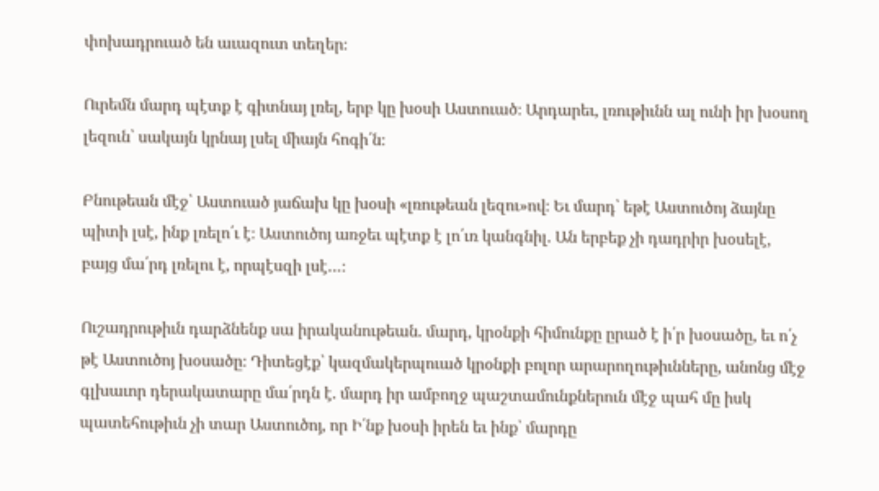փոխադրուած են աւազուտ տեղեր։

Ուրեմն մարդ պէտք է գիտնայ լռել, երբ կը խօսի Աստուած։ Արդարեւ, լռութիւնն ալ ունի իր խօսող լեզուն՝ սակայն կրնայ լսել միայն հոգի՛ն։

Բնութեան մէջ՝ Աստուած յաճախ կը խօսի «լռութեան լեզու»ով։ Եւ մարդ՝ եթէ Աստուծոյ ձայնը պիտի լսէ, ինք լռելո՛ւ է։ Աստուծոյ առջեւ պէտք է լո՛ւռ կանգնիլ. Ան երբեք չի դադրիր խօսելէ, բայց մա՛րդ լռելու է, որպէսզի լսէ…։

Ուշադրութիւն դարձնենք սա իրականութեան. մարդ, կրօնքի հիմունքը ըրած է ի՛ր խօսածը, եւ ո՛չ թէ Աստուծոյ խօսածը։ Դիտեցէք՝ կազմակերպուած կրօնքի բոլոր արարողութիւնները, անոնց մէջ գլխաւոր դերակատարը մա՛րդն է. մարդ իր ամբողջ պաշտամունքներուն մէջ պահ մը իսկ պատեհութիւն չի տար Աստուծոյ, որ Ի՛նք խօսի իրեն եւ ինք՝ մարդը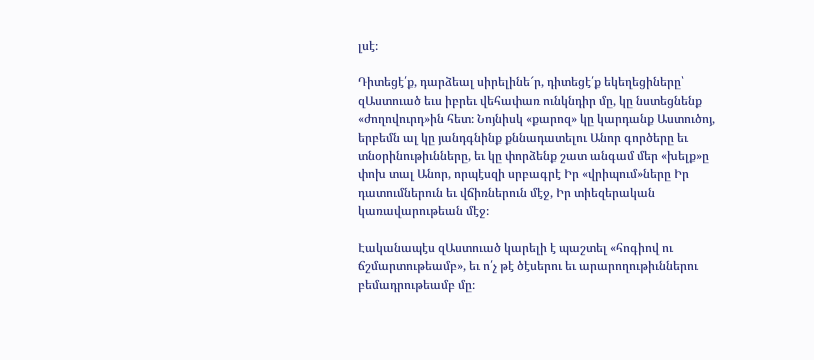լսէ։

Դիտեցէ՛ք, դարձեալ սիրելինե՜ր, դիտեցէ՛ք եկեղեցիները՝ զԱստուած եւս իբրեւ վեհափառ ունկնդիր մը, կը նստեցնենք «ժողովուրդ»ին հետ։ Նոյնիսկ «քարոզ» կը կարդանք Աստուծոյ, երբեմն ալ կը յանդգնինք քննադատելու Անոր գործերը եւ տնօրինութիւնները, եւ կը փորձենք շատ անգամ մեր «խելք»ը փոխ տալ Անոր, որպէսզի սրբագրէ Իր «վրիպում»ները Իր դատումներուն եւ վճիռներուն մէջ, Իր տիեզերական կառավարութեան մէջ։

Էականապէս զԱստուած կարելի է պաշտել «հոգիով ու ճշմարտութեամբ», եւ ո՛չ թէ ծէսերու եւ արարողութիւններու բեմադրութեամբ մը։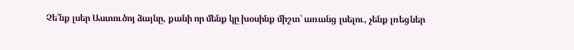Չե՛նք լսեր Աստուծոյ ձայնը, քանի որ մենք կը խօսինք միշտ՝ առանց լսելու, չենք լռեցներ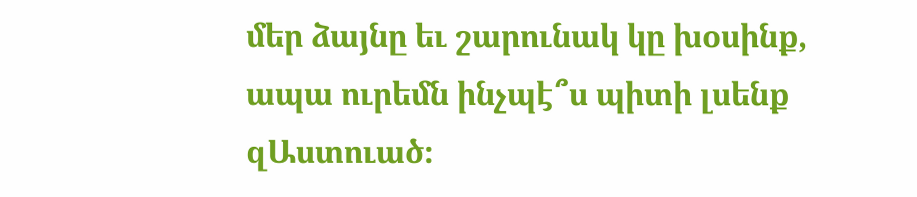մեր ձայնը եւ շարունակ կը խօսինք, ապա ուրեմն ինչպէ՞ս պիտի լսենք զԱստուած։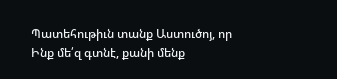Պատեհութիւն տանք Աստուծոյ, որ Ինք մե՛զ գտնէ, քանի մենք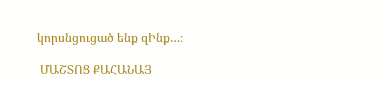կորսնցուցած ենք զԻնք…։

 ՄԱՇՏՈՑ ՔԱՀԱՆԱՅ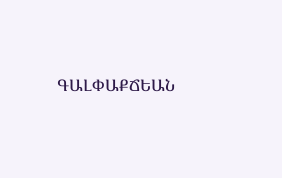ԳԱԼՓԱՔՃԵԱՆ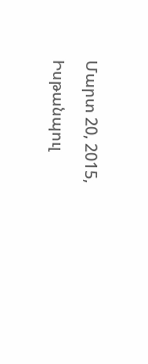Մարտ 20, 2015, Իսթանպուլ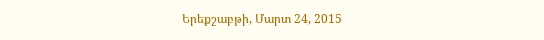Երեքշաբթի, Մարտ 24, 2015